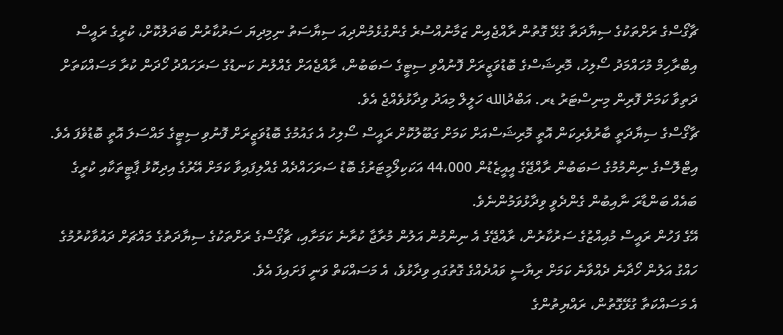ޗާގޯސްގެ ރަށްތަކުގެ ސިޔާދަތާ ގުޅޭ ގޮތުން ރާއްޖެއިން ޒަމާނުއްސުރެ ގެންގުޅެމުންދިއަ ސިޔާސަތު ނިމިދިޔަ ސަރުކާރުން ބަދަލުކޮށް، ކުރީގެ ރައީސް އިބްރާހިމް މުހައްމަދު ސޯލިހު، މޮރިޝަސްގެ ބޮޑުވަޒީރަށް ފޮނުއްވި ސިޓީގެ ސަބަބުން، ރާއްޖެއަށް ގެއްލުނު ކަނޑުގެ ސަރަހައްދު ހޯދަން ކުރާ މަސައްކަތަށް ދަތިވާ ކަމަށް ފޮރިން މިނިސްޓަރު ޑރ. އަބްދުالله ހަލީލް މިއަދު ވިދާޅުވެއްޖެ އެވެ.
ޗާގޯސްގެ ސިޔާދަތީ ބާރުވެރިކަން އޮތީ މޮރިޝަސްއަށް ކަމަށް ގަބޫލުކޮށް ރައީސް ސޯލިހު އެ ގައުމުގެ ބޮޑުވަޒީރަށް ފޮނުވި ސިޓީގެ މައްސަލަ އޮތީ ބޮޑުވެފަ އެވެ. އިޓްލޮސްގެ ނިންމުމުގެ ސަބަބުން ރާއްޖޭގެ އީއީޒެޑުން 44،000 އަކަކިލޯމީޓަރުގެ ބޮޑު ސަރަހައްދެއް ގެއްލިފައިވާ ކަމަށް އޭރުގެ އިދިކޮޅު ޕާޓީތަކާއި ކުރީގެ ބައެއް ބަންޑާރަ ނާއިބުން ގެންދެވީ ވިދާޅުވަމުންނެވެ.
އޭގެ ފަހުން ރައީސް މުއިއްޒުގެ ސަރުކާރުން، ރާއްޖޭގެ އެ ނިންމުން އަލުން މުރާޖާ ކުރާނެ ކަމަށާއި، ޗާގޯސްގެ ރަށްތަކުގެ ސިޔާދަތުގެ މައްޗަށް ދައުވާކުރުމުގެ ހައްގު އަލުން ހޯދާނެ ދެއްވާނެ ކަމަށް ރިޔާސީ ވައުދެއްގެ ގޮތުގައި ވިދާޅުވެ، އެ މަސައްކަތް ވަނީ ފަށައިފަ އެވެ.
އެ މަސައްކަތާ ގުޅޭގޮތުން، ރައްޔިތުންގެ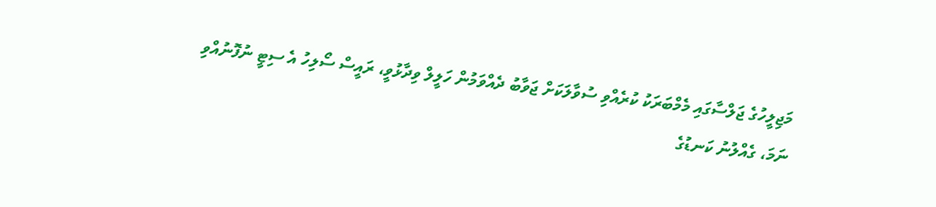މަޖިލީހުގެ ޖަލްސާގައި މެމްބަރަކު ކުރެއްވި ސުވާލަކަށް ޖަވާބު ދެއްވަމުން ހަލީލް ވިދާޅުވީ، ރައީސް ސޯލިހު އެ ސިޓީ ނުފޮނުއްވި ނަމަ، ގެއްލުނު ކަނޑުގެ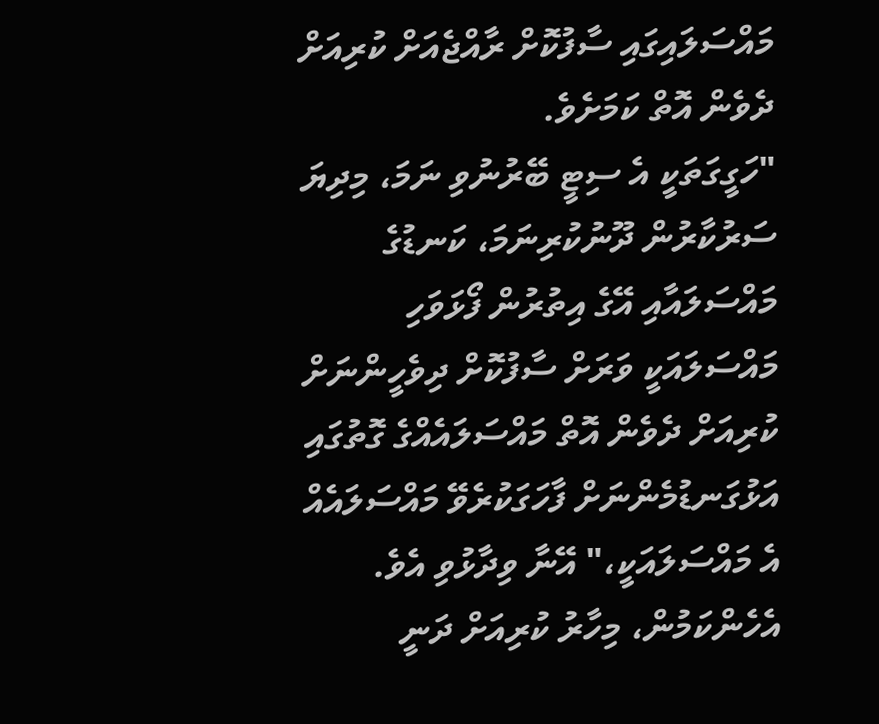މައްސަލައިގައި ސާފުކޮށް ރާއްޖެއަށް ކުރިއަށް ދެވެން އޮތް ކަމަށެވެ.
"ހަގީގަތަކީ އެ ސިޓީ ބޭރުނުވި ނަމަ، މިދިޔަ ސަރުކާރުން ދޫނުކުރިނަމަ، ކަނޑުގެ މައްސަލައާއި އޭގެ އިތުރުން ފޯޅަވަހި މައްސަލައަކީ ވަރަށް ސާފުކޮށް ދިވެހީންނަށް ކުރިއަށް ދެވެން އޮތް މައްސަލައެއްގެ ގޮތުގައި އަޅުގަނޑުމެންނަށް ފާހަގަކުރެވޭ މައްސަލައެއް އެ މައްސަލައަކީ،" އޭނާ ވިދާޅުވި އެވެ.
އެހެންކަމުން، މިހާރު ކުރިއަށް ދަނީ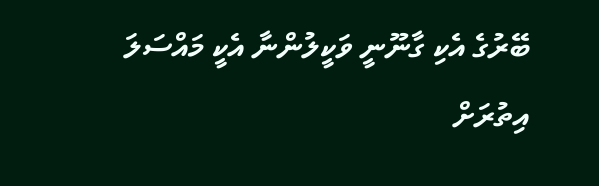ބޭރުގެ އެކި ގާނޫނީ ވަކީލުންނާ އެކީ މައްސަލަ އިތުރަށް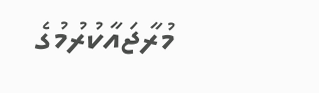މުރާޖައާކުރުމުގެ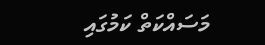މަސައްކަތް ކަމުގައި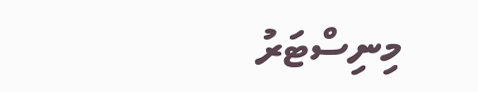މިނިސްޓަރު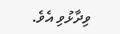ވިދާޅުވި އެވެ.